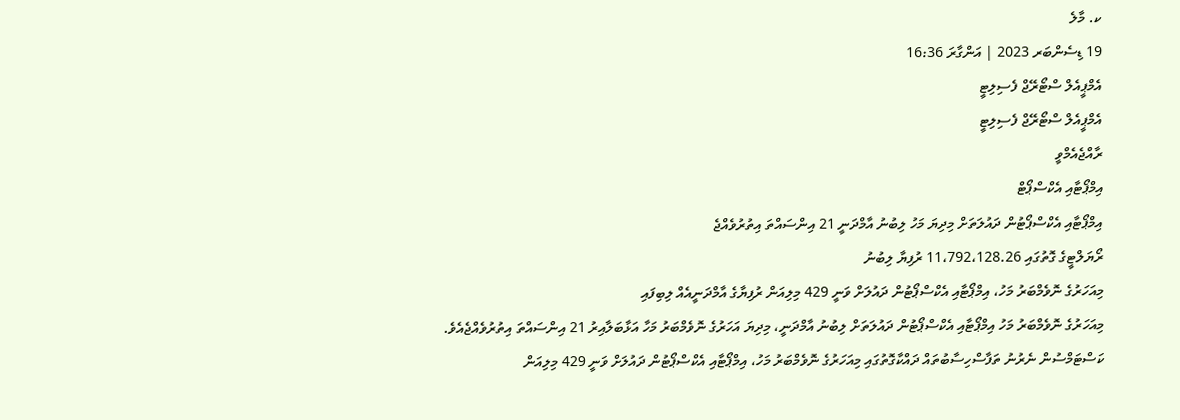ކ. މާލެ
19 ޑިސެންބަރ 2023 | އަންގާރަ 16:36
އެމްޕީއެލް ސްޓޯރޭޖް ފެސިލިޓީ
އެމްޕީއެލް ސްޓޯރޭޖް ފެސިލިޓީ
ރާއްޖެއެމްވީ
އިމްޕޯޓާއި އެކްސްޕޯޓް
އިމްޕޯޓާއި އެކްސްޕޯޓުން ދައުލަތަށް މިދިޔަ މަހު ލިބުނު އާމްދަނީ 21 އިންސައްތަ އިތުރުވެއްޖެ
ރޯޔަލްޓީގެ ގޮތުގައި 11،792،128.26 ރުފިޔާ ލިބުނު
މިއަހަރުގެ ނޮވެމްބަރު މަހު، އިމްޕޯޓާއި އެކްސްޕޯޓުން ދައުލަށް ވަނީ 429 މިލިއަން ރުފިޔާގެ އާމްދަނީއެއް ލިބިފައި
މިއަހަރުގެ ނޮވެމްބަރު މަހު އިމްޕޯޓާއި އެކްސްޕޯޓުން ދައުލަތަށް ލިބުނު އާމްދަނީ، މިދިޔަ އަހަރުގެ ނޮވެމްބަރު މަހާ އަޅާބަލާއިރު 21 އިންސައްތަ އިތުރުވެއްޖެއެވެ.
ކަސްޓަމްސުން ނެރުނު ތަފާސްހިސާބުތައް ދައްކާގޮތުގައި މިއަހަރުގެ ނޮވެމްބަރު މަހު، އިމްޕޯޓާއި އެކްސްޕޯޓުން ދައުލަށް ވަނީ 429 މިލިއަން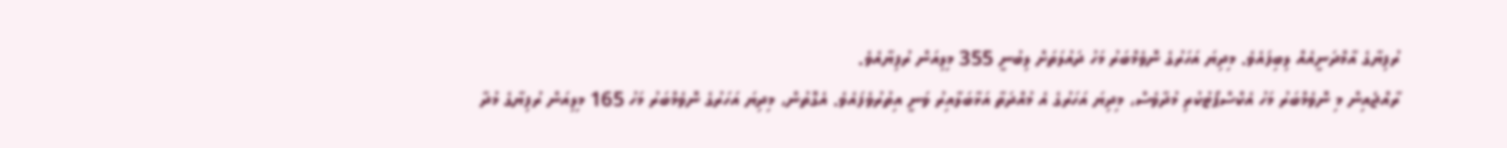ރުފިޔާގެ އާމްދަނީއެއް ލިބިފައެވެ. މިދިޔަ އަހަރުގެ ނޮވެމްބަރު މަހު ދައުލަތަށް ލިބުނީ 355 މިލިއަން ރުފިޔާއެވެ.
ރާއްޖެއިން މި ނޮވެމްބަރު މަހު އެކްސްޕޯޓުކުރި މުދާވެސް، މިދިޔަ އަހަރުގެ އެ މުއްދަތާ އަޅާބަލާއިރު ވަނީ އިތުރުވެފައެވެ. އެގޮތުން، މިދިޔަ އަހަރުގެ ނޮވެމްބަރު މަހު 165 މިލިއަން ރުފިޔާގެ މުދާ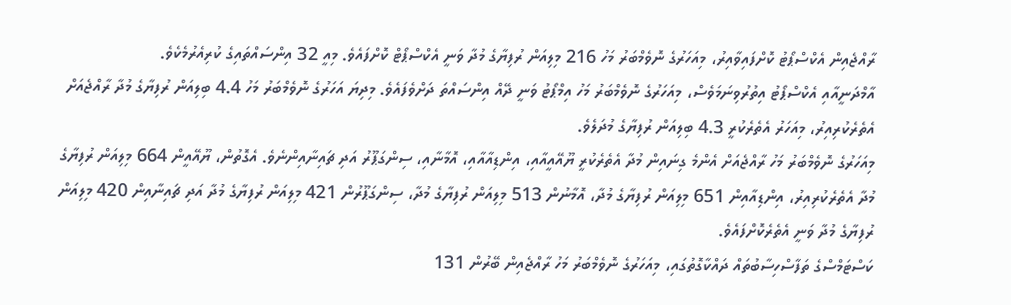ރާއްޖެއިން އެކްސްޕޯޓު ކޮށްފައިވާއިރު، މިއަހަރުގެ ނޮވެމްބަރު މަހު 216 މިލިއަން ރުފިޔާގެ މުދާ ވަނީ އެކްސްޕޯޓް ކޮށްފައެވެ. މިއީ 32 އިންސައްތައިގެ ކުރިއެރުމެކެވެ.
އާމްދަނީއާއި އެކްސްޕޯޓު އިތުރުވިނަމަވެސް، މިއަހަރުގެ ނޮވެމްބަރު މަހު އިމްޕޯޓު ވަނީ ދޭއް އިންސައްތަ ދަށްވެފައެވެ. މިދިޔަ އަހަރުގެ ނޮވެމްބަރު މަހު 4.4 ބިލިއަން ރުފިޔާގެ މުދާ ރާއްޖެއަށް އެތެރެކުރިއިރު، މިއަހަރު އެތެރެކުރީ 4.3 ބިލިއަން ރުފިޔާގެ މުދަލެވެ.
މިއަހަރުގެ ނޮވެމްބަރު މަހު ރާއްޖެއަށް އެންމެ ގިނައިން މުދާ އެތެރެކުރީ ޔޫއޭއީއާއި، އިންޑިއާއާއި، އޮމާނާއި، ސިންގަޕޫރު އަދި ޗައިނާއިންނެވެ. އެގޮތުން، ޔޫއޭއީން 664 މިލިއަން ރުފިޔާގެ މުދާ އެތެރެކުރިއިރު، އިންޑިއާއިން 651 މިލިއަން ރުފިޔާގެ މުދާ، އޮމާނުން 513 މިލިއަން ރުފިޔާގެ މުދާ، ސިންގަޕޫރުން 421 މިލިއަން ރުފިޔާގެ މުދާ އަދި ޗައިނާއިން 420 މިލިއަން ރުފިޔާގެ މުދާ ވަނީ އެތެރެކޮށްފައެވެ.
ކަސްޓަމްސްގެ ތަފާސްހިސާބުތައް ދައްކާގޮތުގައި، މިއަހަރުގެ ނޮވެމްބަރު މަހު ރާއްޖެއިން ބޭރުން 131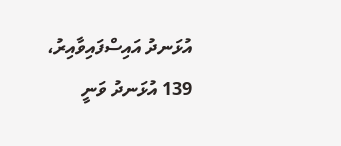އުޅަނދު އައިސްފައިވާއިރު، 139 އުޅަނދު ވަނީ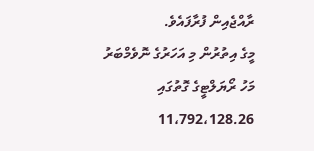ރާއްޖެއިން ފުރާފައެވެ.
މީގެ އިތުރުން މި އަހަރުގެ ނޮވެމްބަރު މަހު ރޯޔަލްޓީގެ ގޮތުގައި 11،792،128.26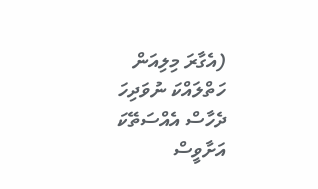(އެގާރަ މިލިއަން ހަތްލައްކަ ނުވަދިހަ ދެހާސް އެއްސަތޭކަ އަށާވީސް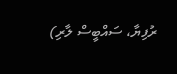ރުފިޔާ، ސައްބީސް ލާރި)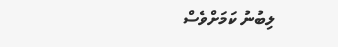ލިބުނު ކަމަށްވެސް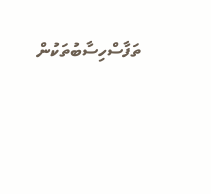ތަފާސްހިސާބުތަކުން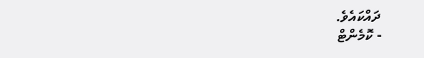ދައްކައެވެ.
- ކޮމެންޓް